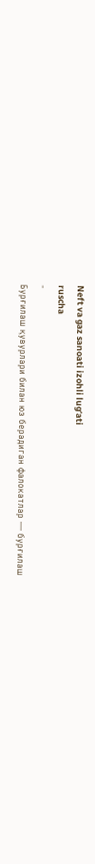Neft va gaz sanoati izohli lugʻati
ruscha
-
Бурғилаш қувурлари билан юз берадиган фалокатлар — бурғилаш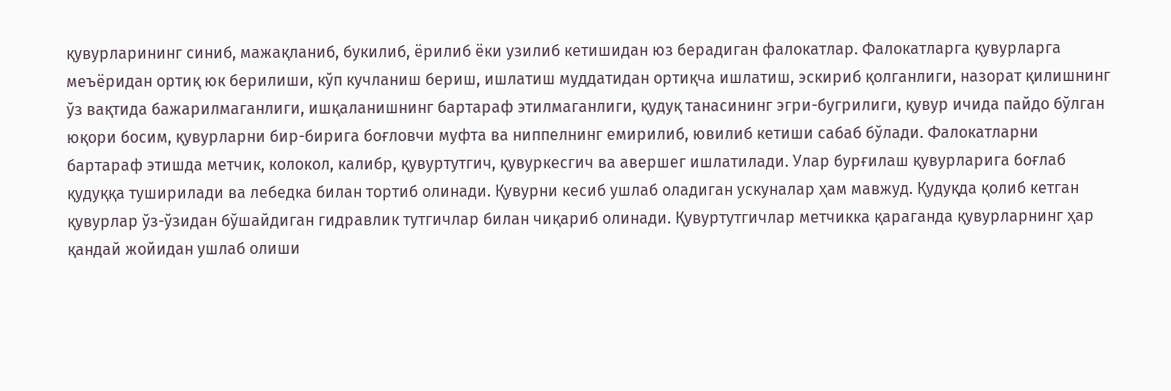қувурларининг синиб, мажақланиб, букилиб, ёрилиб ёки узилиб кетишидан юз берадиган фалокатлар. Фалокатларга қувурларга меъёридан ортиқ юк берилиши, кўп кучланиш бериш, ишлатиш муддатидан ортиқча ишлатиш, эскириб қолганлиги, назорат қилишнинг ўз вақтида бажарилмаганлиги, ишқаланишнинг бартараф этилмаганлиги, қудуқ танасининг эгри-бугрилиги, қувур ичида пайдо бўлган юқори босим, қувурларни бир-бирига боғловчи муфта ва ниппелнинг емирилиб, ювилиб кетиши сабаб бўлади. Фалокатларни бартараф этишда метчик, колокол, калибр, қувуртутгич, қувуркесгич ва авершег ишлатилади. Улар бурғилаш қувурларига боғлаб қудуққа туширилади ва лебедка билан тортиб олинади. Қувурни кесиб ушлаб оладиган ускуналар ҳам мавжуд. Қудуқда қолиб кетган қувурлар ўз-ўзидан бўшайдиган гидравлик тутгичлар билан чиқариб олинади. Қувуртутгичлар метчикка қараганда қувурларнинг ҳар қандай жойидан ушлаб олиши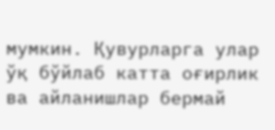мумкин. Қувурларга улар ўқ бўйлаб катта оғирлик ва айланишлар бермай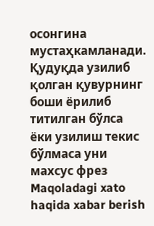осонгина мустаҳкамланади. Қудуқда узилиб қолган қувурнинг боши ёрилиб титилган бўлса ёки узилиш текис бўлмаса уни махсус фрез
Maqoladagi xato haqida xabar berish